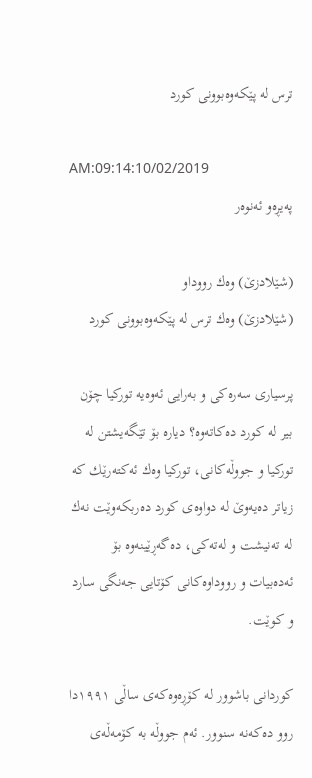ترس له‌ پێكه‌وه‌بوونی كورد

AM:09:14:10/02/2019
په‌یڕه‌و ئه‌نوه‌ر

(شێلادزێ) وه‌ك رووداو
(شێلادزێ) وه‌ك ترس له‌ پێكه‌وه‌بوونی كورد

پرسیاری سه‌ره‌كی و به‌رایی ئه‌وه‌یه‌ توركیا چۆن بیر له‌ كورد ده‌كاته‌وه‌؟ دیاره‌ بۆ تێگه‌یشتن له‌ توركیا و جووڵه‌كانی، توركیا وه‌ك ئه‌كته‌رێك كه‌ زیاتر ده‌یه‌وێ له‌ دواوه‌ی كورد ده‌ربكه‌وێت نه‌ك له‌ ته‌نیشت و له‌ته‌كی، ده‌گه‌ڕێینه‌وه‌ بۆ ئه‌ده‌بیات و رووداوه‌كانی كۆتایی جه‌نگی سارد و كوێت.

كوردانی باشوور له‌ كۆڕه‌وه‌كه‌ی ساڵی ١٩٩١دا روو ده‌كه‌نه‌ سنوور. ئه‌م جووڵه‌ به‌ كۆمه‌ڵه‌ی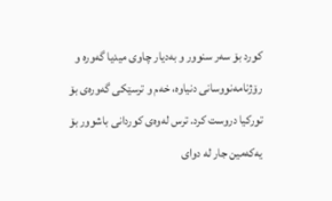كورد بۆ سه‌ر سنوور و به‌دیار چاوی میدیا گه‌وره‌ و رۆژنامه‌نووسانی دنیاوه‌، خه‌م و ترسێكی گه‌وره‌ی بۆ توركیا دروست كرد. ترس له‌وه‌ی كوردانی باشوور بۆ یه‌كه‌مین جار له‌ دوای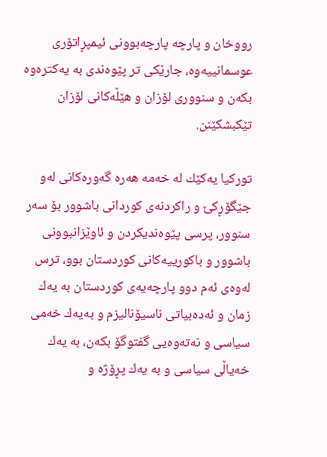رووخان و پارچه‌ پارچه‌بوونی ئیمپڕاتۆری عوسمانییه‌وه‌، جارێكی تر پێوه‌ندی به‌ یه‌كتره‌وه‌ بكه‌ن و سنووری لۆزان و هێڵه‌كانی لۆزان تێكبشكێنن.

توركیا یه‌كێك له‌ خه‌مه‌ هه‌ره‌ گه‌وره‌كانی له‌و جێگۆڕكێ و راكردنه‌ی كوردانی باشوور بۆ سه‌ر سنوور، پرسی پێوه‌ندیكردن و ئاوێزانبوونی باشوور و باكورییه‌كانی كوردستان بوو، ترس له‌وه‌ی ئه‌م دوو پارچه‌یه‌ی كوردستان به‌ یه‌ك زمان و ئه‌ده‌بیاتی ناسیۆنالیزم و به‌یه‌ك خه‌می سیاسی و نه‌ته‌وه‌یی گفتوگۆ بكه‌ن، به‌ یه‌ك خه‌یاڵی سیاسی و به‌ یه‌ك پڕۆژه‌ و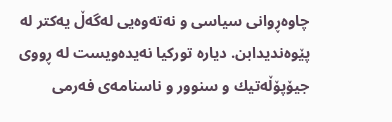چاوه‌ڕوانی سیاسی و نه‌ته‌وه‌یی له‌گه‌ڵ یه‌كتر له‌ پێوه‌ندیدابن. دیاره‌ توركیا نه‌یده‌ویست له‌ ڕووی جیۆپۆڵه‌تیك و سنوور و ناسنامه‌ی فه‌رمی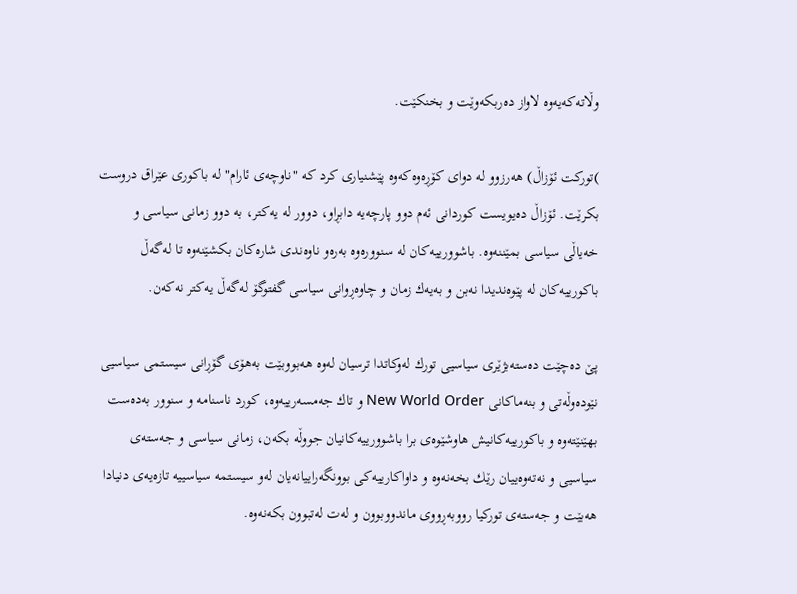وڵاته‌كه‌یه‌وه‌ لاواز ده‌ربكه‌وێت و بخنكێت.

)توركت ئۆزاڵ) هه‌رزوو له‌ دوای كۆڕه‌وه‌كه‌وه‌ پێشنیاری كرد كه‌ "ناوچه‌ی ئارام" له‌ باكوری عێراق دروست بكرێت. ئۆزاڵ ده‌یویست كوردانی ئه‌م دوو پارچه‌یه‌ دابڕاو، دوور له‌ یه‌كتر، به‌ دوو زمانی سیاسی و خه‌یاڵی سیاسی بمێننه‌وه‌. باشوورییه‌كان له‌ سنووره‌وه‌ به‌ره‌و ناوه‌ندی شاره‌كان بكشێنه‌وه‌ تا له‌گه‌ڵ باكورییه‌كان له‌ پێوه‌ندیدا نه‌بن و به‌یه‌ك زمان و چاوه‌ڕوانی سیاسی گفتوگۆ له‌گه‌ڵ یه‌كتر نه‌كه‌ن.

پێ ده‌چێت ده‌سته‌بژێری سیاسیی تورك له‌وكاتدا ترسیان له‌وه‌ هه‌بووبێت به‌هۆی گۆڕانی سیستمی سیاسیی نێوده‌وڵه‌تی و بنه‌ماكانی New World Order و تاك جه‌مسه‌رییه‌وه‌، كورد ناسنامه‌ و سنوور به‌ده‌ست بهێنێته‌وه‌ و باكورییه‌كانیش هاوشێوه‌ی برا باشوورییه‌كانیان جووڵه‌ بكه‌ن، زمانی سیاسی و جه‌سته‌ی سیاسیی و نه‌ته‌وه‌ییان رێك بخه‌نه‌وه‌ و داواكارییه‌كی بوونگه‌راییانه‌یان له‌و سیستمه‌ سیاسییه‌ تازه‌یه‌ی دنیادا هه‌بێت و جه‌سته‌ی توركیا رووبه‌ڕووی ماندووبوون و له‌ت له‌تبوون بكه‌نه‌وه‌.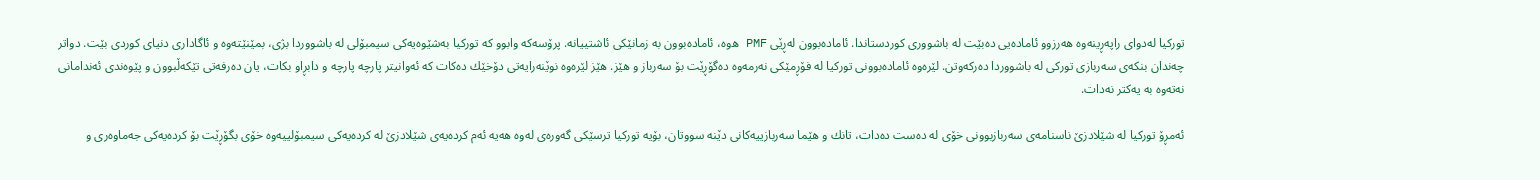توركیا له‌دوای راپه‌ڕینه‌وه‌ هه‌رزوو ئاماده‌یی ده‌بێت له‌ باشووری كوردستاندا. ئاماده‌بوون له‌ڕێی PMF ه‌وه‌، ئاماده‌بوون به‌ زمانێكی ئاشتییانه‌. پرۆسه‌كه‌ وابوو كه‌ توركیا به‌شێوه‌یه‌كی سیمبۆلی له‌ باشووردا بژی، بمێنێته‌وه‌ و ئاگاداری دنیای كوردی بێت. دواتر چه‌ندان بنكه‌ی سه‌ربازی توركی له‌ باشووردا ده‌ركه‌وتن. لێره‌وه‌ ئاماده‌بوونی توركیا له‌ فۆڕمێكی نه‌رمه‌وه‌ ده‌گۆڕێت بۆ سه‌رباز و هێز. هێز لێره‌وه‌ نوێنه‌رایه‌تی دۆخێك ده‌كات كه‌ ئه‌وانیتر پارچه‌ پارچه‌ و دابڕاو بكات، یان ده‌رفه‌تی تێكه‌ڵبوون و پێوه‌ندی ئه‌ندامانی نه‌ته‌وه‌ به‌ یه‌كتر نه‌دات.

ئه‌مڕۆ توركیا له‌ شێلادزێ ناسنامه‌ی سه‌ربازبوونی خۆی له‌ ده‌ست ده‌دات، تانك و هێما سه‌ربازییه‌كانی دێنه‌ سووتان، بۆیه‌ توركیا ترسێكی گه‌وره‌ی له‌وه‌ هه‌یه‌ ئه‌م كرده‌یه‌ی شێلادزێ له‌ كرده‌یه‌كی سیمبۆلییه‌وه‌ خۆی بگۆڕێت بۆ كرده‌یه‌كی جه‌ماوه‌ری و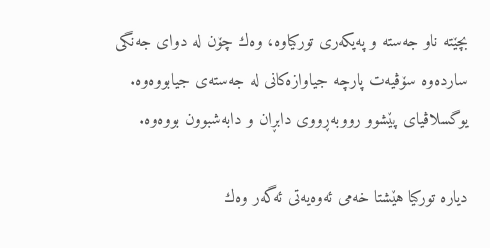بچێته‌ ناو جه‌سته‌ و په‌یكه‌ری توركیاوه‌، وه‌ك چۆن له‌ دوای جه‌نگی سارده‌وه‌ سۆڤیه‌ت پارچه‌ جیاوازه‌كانی له‌ جه‌سته‌ی جیابووه‌وه‌. یوگسلاڤیای پێشوو رووبه‌ڕووی دابڕان و دابه‌شبوون بووه‌وه‌.

دیاره‌ توركیا هێشتا خه‌می ئه‌وه‌یه‌تی ئه‌گه‌ر وه‌ك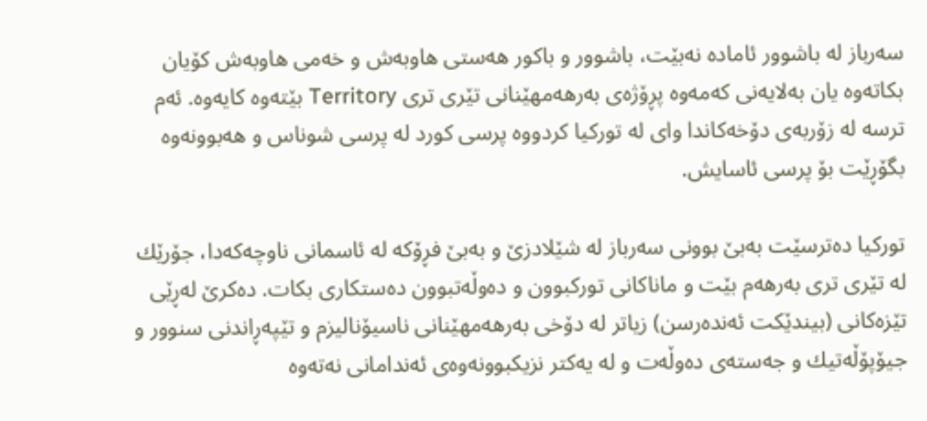سه‌رباز له‌ باشوور ئاماده‌ نه‌بێت، باشوور و باكور هه‌ستی هاوبه‌ش و خه‌می هاوبه‌ش كۆیان بكاته‌وه‌ یان به‌لایه‌نی كه‌مه‌وه‌ پڕۆژه‌ی به‌رهه‌مهێنانی تێری تری Territory بێته‌وه‌ كایه‌وه‌. ئه‌م ترسه‌ له‌ زۆربه‌ی دۆخه‌كاندا وای له‌ توركیا كردووه‌ پرسی كورد له‌ پرسی شوناس و هه‌بوونه‌وه‌ بگۆڕێت بۆ پرسی ئاسایش.

توركیا ده‌ترسێت به‌بێ بوونی سه‌رباز له‌ شێلادزێ و به‌بێ فڕۆكه‌ له‌ ئاسمانی ناوچه‌كه‌دا، جۆرێك له‌ تێری تری به‌رهه‌م بێت و ماناكانی توركبوون و ده‌وڵه‌تبوون ده‌ستكاری بكات. ده‌كرێ له‌ڕێی تێزه‌كانی (بیندێكت ئه‌نده‌رسن) زیاتر له‌ دۆخی به‌رهه‌مهێنانی ناسیۆنالیزم و تێپه‌ڕاندنی سنوور و جیۆپۆڵه‌تیك و جه‌سته‌ی ده‌وڵه‌ت و له‌ یه‌كتر نزیكبوونه‌وه‌ی ئه‌ندامانی نه‌ته‌وه‌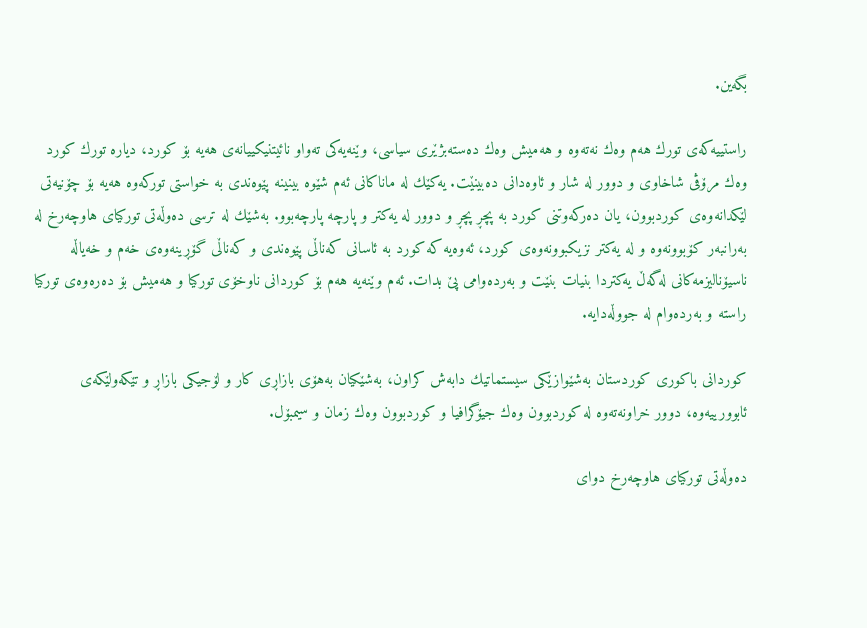بگه‌ین.

راستییه‌كه‌ی تورك هه‌م وه‌ك نه‌ته‌وه‌ و هه‌میش وه‌ك ده‌سته‌بژێری سیاسی، وێنه‌یه‌كی ته‌واو نائیتنیكییانه‌ی هه‌یه‌ بۆ كورد، دیاره‌ تورك كورد وه‌ك مرۆڤی شاخاوی و دوور له‌ شار و ئاوه‌دانی ده‌بینێت. یه‌كێك له‌ ماناكانی ئه‌م شێوه‌ بینینه‌ پێوه‌ندی به‌ خواستی توركه‌وه‌ هه‌یه‌ بۆ چۆنیه‌تی لێكدانه‌وه‌ی كوردبوون، یان ده‌ركه‌وتنی كورد به‌ پچڕ پچڕ و دوور له‌ یه‌كتر و پارچه‌ پارچه‌بوو. به‌شێك له‌ ترسی ده‌وڵه‌تی توركیای هاوچه‌رخ له‌ به‌رانبه‌ر كۆبوونه‌وه‌ و له‌ یه‌كتر نزیكبوونه‌وه‌ی كورد، ئه‌وه‌یه‌ كه‌ كورد به‌ ئاسانی كه‌ناڵی پێوه‌ندی و كه‌ناڵی گۆڕینه‌وه‌ی خه‌م و خه‌یاڵه‌ ناسیۆنالیزمه‌كانی له‌گه‌ڵ یه‌كتردا بنیات بنێت و به‌رده‌وامی پێ بدات. ئه‌م وێنه‌یه‌ هه‌م بۆ كوردانی ناوخۆی توركیا و هه‌میش بۆ ده‌ره‌وه‌ی توركیا راسته‌ و به‌رده‌وام له‌ جووڵه‌دایه‌.

كوردانی باكوری كوردستان به‌شێوازێكی سیستماتیك دابه‌ش كراون، به‌شێكیان به‌هۆی بازاڕی كار و لۆجیكی بازاڕ و تێكه‌ولێكه‌ی ئابوورییه‌وه‌، دوور خراونه‌ته‌وه‌ له‌ كوردبوون وه‌ك جیۆگرافیا و كوردبوون وه‌ك زمان و سیمبۆل.

ده‌وڵه‌تی توركیای هاوچه‌رخ دوای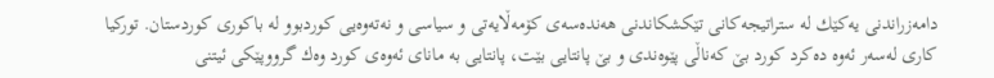دامه‌زراندنی یه‌كێك له‌ ستراتیجه‌كانی تێكشكاندنی هه‌نده‌سه‌ی كۆمه‌ڵایه‌تی و سیاسی و نه‌ته‌وه‌یی كوردبوو له‌ باكوری كوردستان. توركیا كاری له‌سه‌ر ئه‌وه‌ ده‌كرد كورد بێ كه‌ناڵی پێوه‌ندی و بێ پانتایی بێت، پانتایی به‌ مانای ئه‌وه‌ی كورد وه‌ك گرووپێكی ئیتنی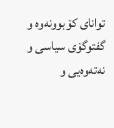توانای كۆبوونه‌وه‌ و گفتوگۆی سیاسی و نه‌ته‌وه‌یی و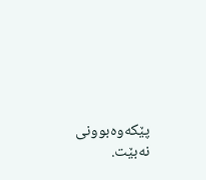پێكه‌وه‌بوونی نه‌بێت.